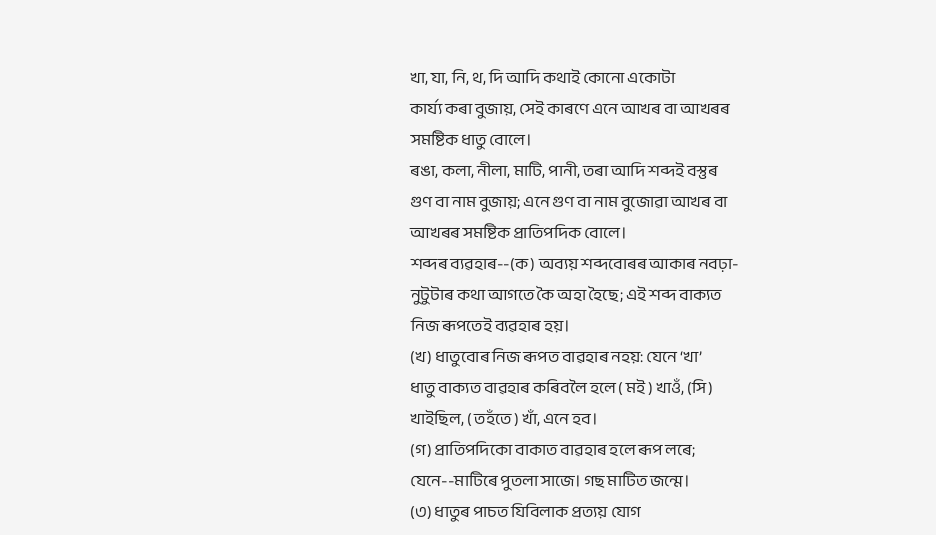খা, যা, নি, থ, দি আদি কথাই কোনো একোটা
কাৰ্য্য কৰা বুজায়, সেই কাৰণে এনে আখৰ বা আখৰৰ
সমষ্টিক ধাতু বোলে।
ৰঙা, কলা, নীলা, মাটি, পানী, তৰা আদি শব্দই বস্তুৰ
গুণ বা নাম বুজায়; এনে গুণ বা নাম বুজোৱা আখৰ বা
আখৰৰ সমষ্টিক প্রাতিপদিক বোলে।
শব্দৰ ব্যৱহাৰ--(ক) অব্যয় শব্দবোৰৰ আকাৰ নবঢ়া-
নুটুটাৰ কথা আগতে কৈ অহা হৈছে; এই শব্দ বাক্যত
নিজ ৰূপতেই ব্যৱহাৰ হয়।
(খ) ধাতুবোৰ নিজ ৰূপত বাৱহাৰ নহয়: যেনে ‘খা’
ধাতু বাক্যত বাৱহাৰ কৰিবলৈ হলে ( মই ) খাওঁ, (সি)
খাইছিল, ( তহঁতে ) খাঁ, এনে হব।
(গ) প্রাতিপদিকো বাকাত বাৱহাৰ হলে ৰূপ লৰে;
যেনে--মাটিৰে পুতলা সাজে। গছ মাটিত জন্মে।
(৩) ধাতুৰ পাচত যিবিলাক প্রত্যয় যোগ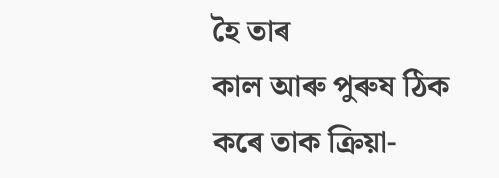হৈ তাৰ
কাল আৰু পুৰুষ ঠিক কৰে তাক ক্ৰিয়া-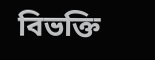বিভক্তি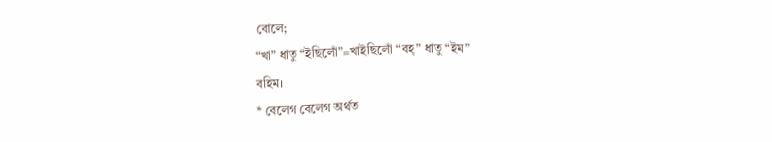বোলে;
“খা” ধাতু “ইছিলোঁ”=খাইছিলোঁ “বহ্” ধাতু “ইম”
বহিম।
* বেলেগ বেলেগ অর্থত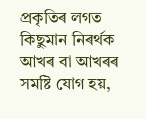প্রকৃতিৰ লগত কিছুমান নিৰৰ্থক আখৰ বা আখৰৰ সমষ্টি যোগ হয়,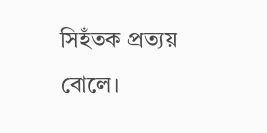সিহঁতক প্ৰত্যয় বোলে।